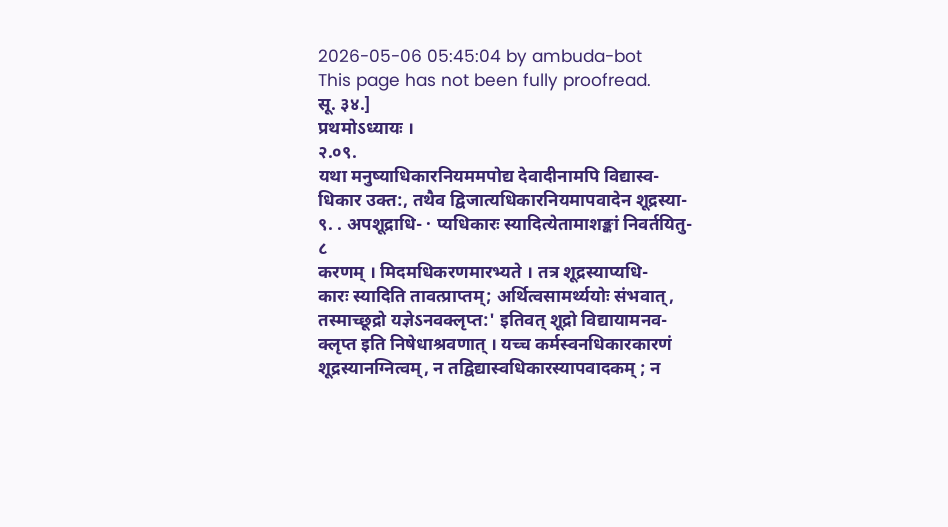2026-05-06 05:45:04 by ambuda-bot
This page has not been fully proofread.
सू. ३४.]
प्रथमोऽध्यायः ।
२.०९.
यथा मनुष्याधिकारनियममपोद्य देवादीनामपि विद्यास्व-
धिकार उक्त:, तथैव द्विजात्यधिकारनियमापवादेन शूद्रस्या-
९. . अपशूद्राधि- · प्यधिकारः स्यादित्येतामाशङ्कां निवर्तयितु-
८
करणम् । मिदमधिकरणमारभ्यते । तत्र शूद्रस्याप्यधि-
कारः स्यादिति तावत्प्राप्तम्; अर्थित्वसामर्थ्ययोः संभवात्,
तस्माच्छूद्रो यज्ञेऽनवक्लृप्त:' इतिवत् शूद्रो विद्यायामनव-
क्लृप्त इति निषेधाश्रवणात् । यच्च कर्मस्वनधिकारकारणं
शूद्रस्यानग्नित्वम्, न तद्विद्यास्वधिकारस्यापवादकम् ; न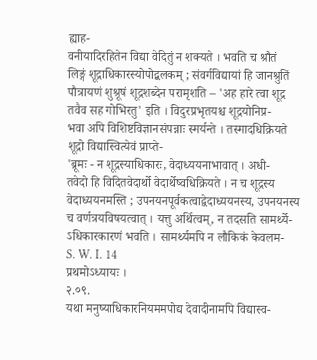ह्याह-
वनीयादिरहितेन विद्या वेदितुं न शक्यते । भवति च श्रौतं
लिङ्गं शूद्राधिकारस्योपोद्बलकम् ; संवर्गविद्यायां हि जानश्रुतिं
पौत्रायणं शुश्रूषं शूद्रशब्देन परामृशति – 'अह हारे त्वा शूद्र
तवैव सह गोभिरतु' इति । विदुरप्रभृतयश्च शूद्रयोनिप्र-
भवा अपि विशिष्टविज्ञानसंपन्नाः स्मर्यन्ते । तस्मादधिक्रियते
शूद्रो विद्यास्वित्येवं प्राप्ते-
'ब्रूमः - न शूद्रस्याधिकारः, वेदाध्ययनाभावात् । अधी-
तवेदो हि विदितवेदार्थो वेदार्थेष्वधिक्रियते । न च शूद्रस्य
वेदाध्ययनमस्ति ; उपनयनपूर्वकत्वाद्वेदाध्ययनस्य, उपनयनस्य
च वर्णत्रयविषयत्वात् । यत्तु अर्थित्वम्, न तदसति सामर्थ्ये-
ऽधिकारकारणं भवति । सामर्थ्यमपि न लौकिकं केवलम-
S. W. I. 14
प्रथमोऽध्यायः ।
२.०९.
यथा मनुष्याधिकारनियममपोद्य देवादीनामपि विद्यास्व-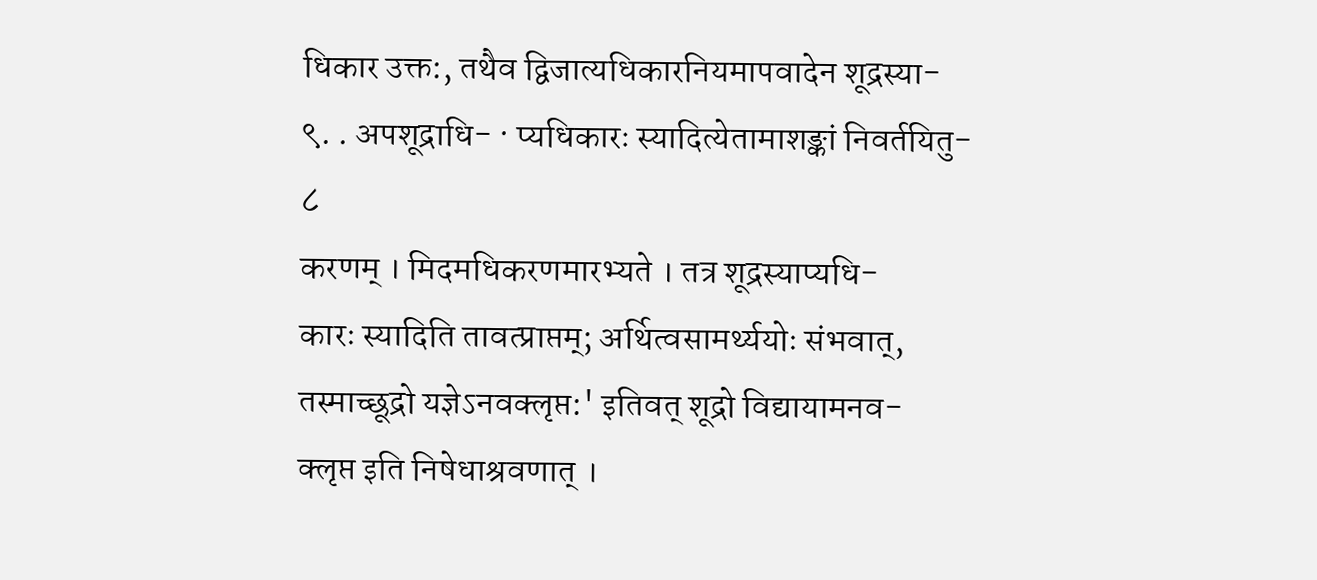धिकार उक्त:, तथैव द्विजात्यधिकारनियमापवादेन शूद्रस्या-
९. . अपशूद्राधि- · प्यधिकारः स्यादित्येतामाशङ्कां निवर्तयितु-
८
करणम् । मिदमधिकरणमारभ्यते । तत्र शूद्रस्याप्यधि-
कारः स्यादिति तावत्प्राप्तम्; अर्थित्वसामर्थ्ययोः संभवात्,
तस्माच्छूद्रो यज्ञेऽनवक्लृप्त:' इतिवत् शूद्रो विद्यायामनव-
क्लृप्त इति निषेधाश्रवणात् ।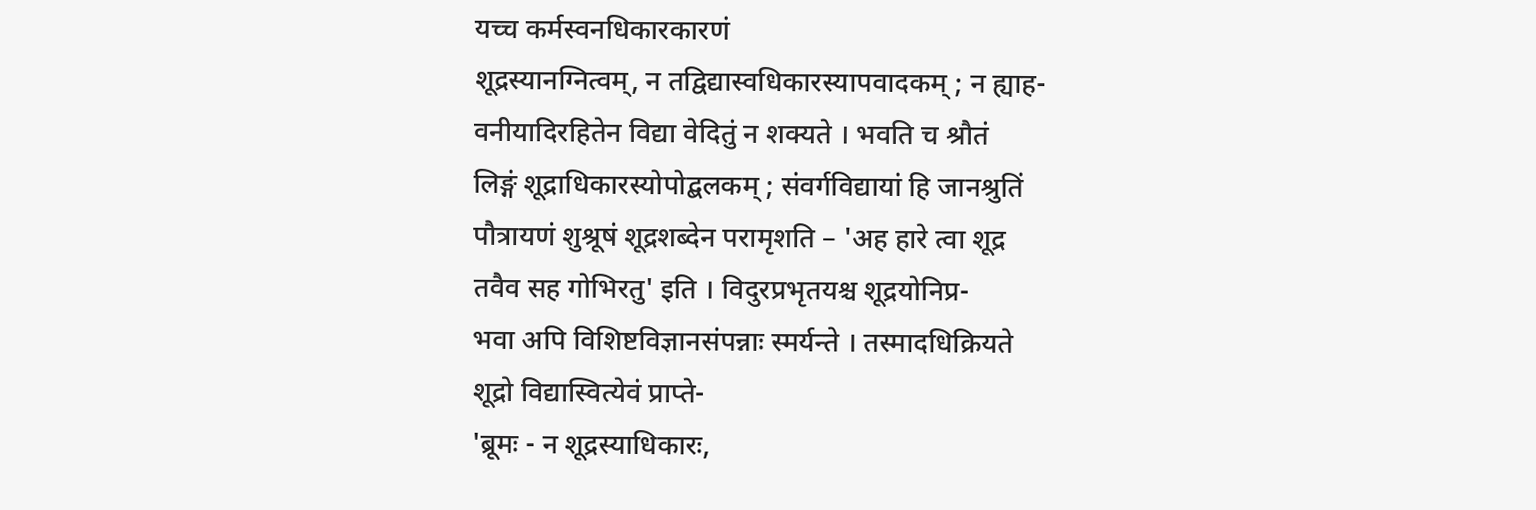यच्च कर्मस्वनधिकारकारणं
शूद्रस्यानग्नित्वम्, न तद्विद्यास्वधिकारस्यापवादकम् ; न ह्याह-
वनीयादिरहितेन विद्या वेदितुं न शक्यते । भवति च श्रौतं
लिङ्गं शूद्राधिकारस्योपोद्बलकम् ; संवर्गविद्यायां हि जानश्रुतिं
पौत्रायणं शुश्रूषं शूद्रशब्देन परामृशति – 'अह हारे त्वा शूद्र
तवैव सह गोभिरतु' इति । विदुरप्रभृतयश्च शूद्रयोनिप्र-
भवा अपि विशिष्टविज्ञानसंपन्नाः स्मर्यन्ते । तस्मादधिक्रियते
शूद्रो विद्यास्वित्येवं प्राप्ते-
'ब्रूमः - न शूद्रस्याधिकारः,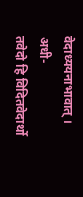वेदाध्ययनाभावात् । अधी-
तवेदो हि विदितवेदार्थो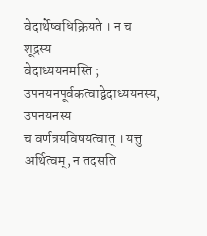वेदार्थेष्वधिक्रियते । न च शूद्रस्य
वेदाध्ययनमस्ति ; उपनयनपूर्वकत्वाद्वेदाध्ययनस्य, उपनयनस्य
च वर्णत्रयविषयत्वात् । यत्तु अर्थित्वम्, न तदसति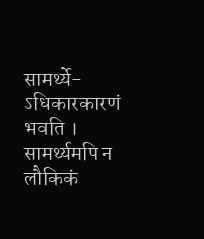सामर्थ्ये-
ऽधिकारकारणं भवति । सामर्थ्यमपि न लौकिकं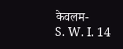केवलम-
S. W. I. 14